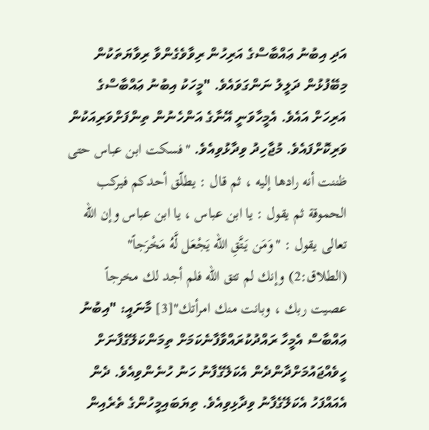އަދި އިބުނު ޢައްބާސްގެ އަރިހުން ރިވާވެގެންވާ ރިވާޔަތަކުން މިބޭފުޅުން ދަލީލު ނަންގަވައެވެ. "މީހަކު އިބުނު ޢައްބާސްގެ އަރިހަށް އައެވެ. އެމީހާވަނީ އޭނާގެ އަންހެނުން ތިންފަށްވަރިއަކުން ވަރިކޮށްފައެވެ. މުޖާހިދު ވިދާޅުވިއެވެ. "فسكت ابن عباس حتى ظننت أنه رادها إليه ، ثم قال : يطلّق أحدكم فيركب الحموقة ثم يقول : يا ابن عباس ، يا ابن عباس وإن الله تعالى يقول : "وَمَن يَتَّقِ الله يَجْعَل لَّهُ مَخْرَجاً" (الطلاق:2) وإنك لم تتق الله فلم أجد لك مخرجاً عصيت ربك ، وبانت منك امرأتك"[3] މާނައީ: "އިބުނު ޢައްބާސް އެމީހާ ރައްދުކުރައްވާފާނެކަމަށް ތިމަންކަލޭގެފާނަށް ހީވެއްޖައުމަށްދާންދެން އެކަލޭގެފާނު ހަނު ހުނެންވިއެވެ. ދެން އެއައްފަހު އެކަލޭގެފާނު ވިދާޅިވިއެވެ. ތިޔަބައިމީހުންގެ ތެރެއިން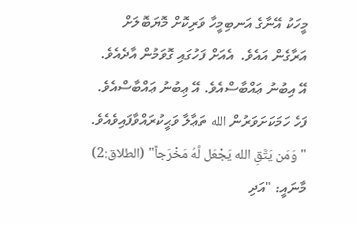މީހަކު އޭނާގެ އަނބިމީހާ ވަރިކޮށް މޮޔަބޮލަށް އަރާގެން އައެވެ.  އެއަށް ފަހުގައި ގޮވަމުން އާދެއެވެ. އޭ އިބުނު ޢައްބާސްއެވެ. އޭ ޢިބުނު ޢައްބާސްއެވެ. ފަހެ ހަމަކަށަވަރުން الله ތަޢާލާ ވަޙީކުރައްވާފައިވެއެވެ. "وَمَن يَتَّقِ الله يَجْعَل لَّهُ مَخْرَجاً" (الطلاق:2) މާނައީ: "އަދި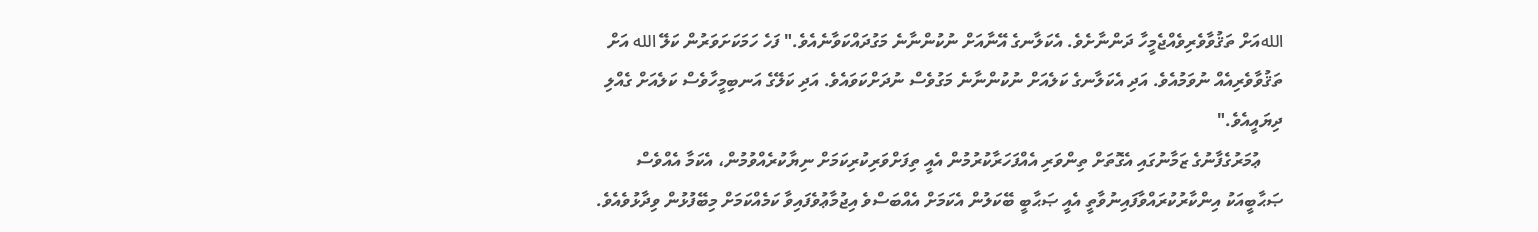اللهއަށް ތަޤުވާވެރިވެއްޖެމީހާ ދަންނާށެވެ. އެކަލާނގެ އޭނާއަށް ނުކުންނާނެ މަގުދައްކަވާނެއެވެ." ފަހެ ހަމަކަށަވަރުން ކަލޭ الله އަށް ތަޤުވާވެރިއެއް ނުވަމުއެވެ. އަދި އެކަލާނގެ ކަލެއަށް ނުކުންނާނެ މަގުވެސް ނުދަށްކަވައެވެ. އަދި ކަލޭގެ އަނބިމީހާވެސް ކަލެއަށް ގެއްލި ދިޔައީއެވެ."
     ޢުމަރުގެފާނުގެ ޒަމާނުގައި އެގޮތަށް ތިންވަރި އެއްފަހަރާކުރުމުން އެއީ ތިފަށްވަރިކުރިކަމަށް ނިޔާކުރެއްވުމުން، އެކަމާ އެއްވެސް ޞަޙާބީއަކު އިންކާރުކުރައްވާފައިނުވާތީ އެއީ ޞަޙާބީ ބޭކަލުން އެކަމަށް އެއްބަސްވެ އިޖުމާޢުވެފައިވާ ކަމެއްކަމަށް މިބޭފުޅުން ވިދާޅުވެއެވެ.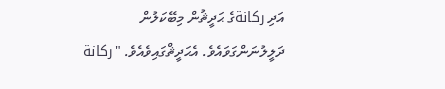އަދި ركانةގެ ޙަދީޘުން މިބޭކަލުން ދަލީލުނަންގަވައެވެ. އެޙަދީޘްގައިވެއެވެ. "ركانة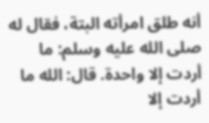أنه طلق امرأته البتة، فقال له صلى الله عليه وسلم: ما أردت إلا واحدة. قال: الله ما أردت إلا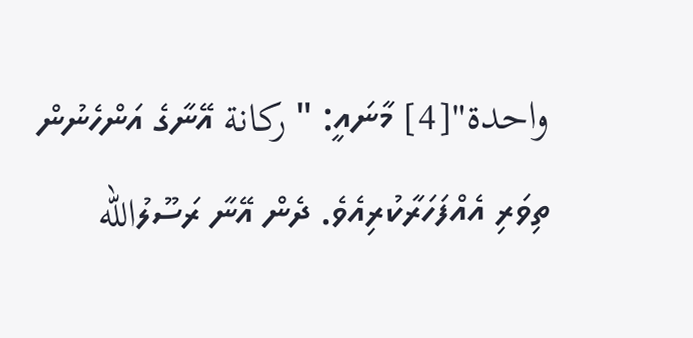واحدة"[4] މާނައީ: " ركانة އޭނާގެ އަންހެނުން ތިވަރި އެއްފަހަރާކުރިއެވެ. ދެން އޭނާ ރަސޫލުالله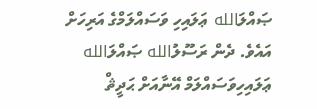ޞައްލަالله ޢަލައިހި ވަސައްލަމްގެ އަރިހަށް އައެވެ. ދެން ރަސޫލުالله ޞައްލަالله ޢަލައިހިވަސައްލަމް އޭނާއަށް ޙަދީޘް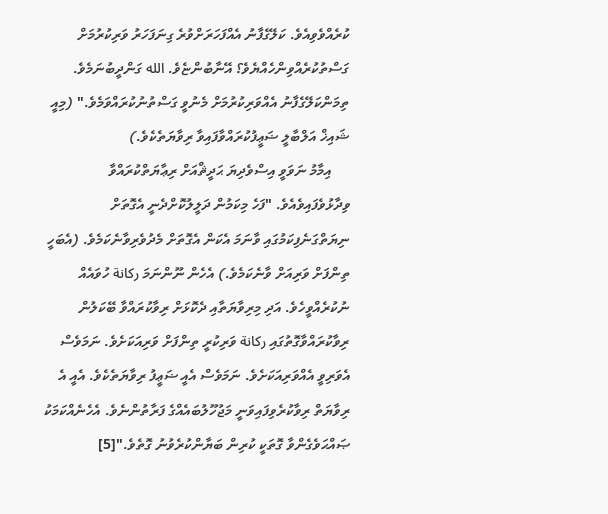ކުރެއްވެވިއެވެ. ކަލޭގެފާނު އެއްފަހަރަށްވުރެ ގިނަފަހަރު ވަރިކުރުމަށް ގަސްތުކުރެއްވިންހެއްޔެވެ؟ އޭނާބުންޏެވެ. الله ގަންދީބުނަމެވެ. ތިމަންކަލޭގެފާނު އެއްވަރިކުރުމަށް މެނުވީ ގަސްތުނުކުރައްވަމެވެ." (މިއީ ޝައިޚް އަލްބާލީ ޟަޢީފުކުރައްވާފައިވާ ރިވާޔަތެކެވެ.)
     އިމާމު ނަވަވީ އިސްވެދިޔަ ޙަދީޘްއަށް ރިޢާޔަތްކުރައްވާ ވިދާޅުވެފައިވެއެވެ. "ފަހެ މިކަމުން ދަލީލުކޮށްދެނީ އެގޮތަށް ނިޔަތްގަނެފިކަމުގައި ވާނަމަ އެކަން އެގޮތަށް މެދުވެރިވާނެކަމެވެ. (އެބަހީ ތިންފަށް ވަރިއަށް ވާނެކަމެވެ.) އެހެން ނޫންނަމަ ركانة ހުވައެއް ނުކުރެއްވީހެވެ. އަދި މިރިވާޔަތާއި ދެކޮޅަށް ރިވާކުރައްވާ ބޭކަލުން ރިވާކުރައްވާގޮތުގައި ركانة ވަރިކުރީ ތިންފަށް ވަރިއަކަށެވެ. ނަމަވެސް އެވަރިވީ އެއްވަރިއަކަށެވެ. ނަމަވެސް އެއީ ޟަޢީފު ރިވާޔަތެކެވެ. އެއީ އެ ރިވާޔަތް ރިވާކުރެވިފައިވަނީ މަޖުހޫލުބައެއްގެ ފަރާތުންނެވެ. އެހެނެއްކަމަކު ޞައްޙަވެގެންވާ ގޮތަކީ ކުރިން ބަޔާންކުރެވުނު ގޮތެވެ."[5]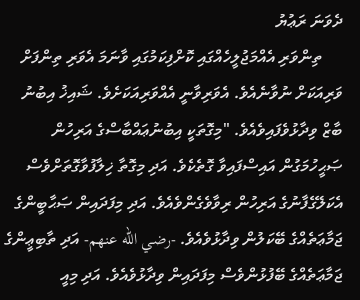ދެވަނަ ރަޢުޔު
     ތިންވަރި އެއްމަޖުލީހެއްގައި ކޮށްފިކަމުގައި ވާނަމަ އެވަރި ތިންފަށް ވަރިއަކަށް ނުވާނެއެވެ. އެވަރިވާނީ އެއްވަރިއަކަށެވެ. ޝައިޚު އިބުނު ބާޒް ވިދާޅުވެފައިވެއެވެ. "މިގޮތަކީ އިބުނުޢައްބާސްގެ އަރިހުން ޞަޙީހުމަގުން އައިސްފައިވާ ގޮތެކެވެ. އަދި މިގޮތާ ޚިލާފުވާގޮތަށްވެސް އެކަލޭގެފާނުގެ އަރިހުން ރިވާވެގެންވެއެވެ. އަދި މިފަދައިން ޞަޙާބީންގެ ޖަމާޢަތެއްގެ ބޭކަލުން ވިދާޅުވެއެވެ. -رضي الله عنهم- އަދި ތާބިޢީންގެ ޖަމާޢަތެއްގެ ބޭފުޅުންވެސް މިފަދައިން ވިދާޅުވެއެވެ. އަދި މިއީ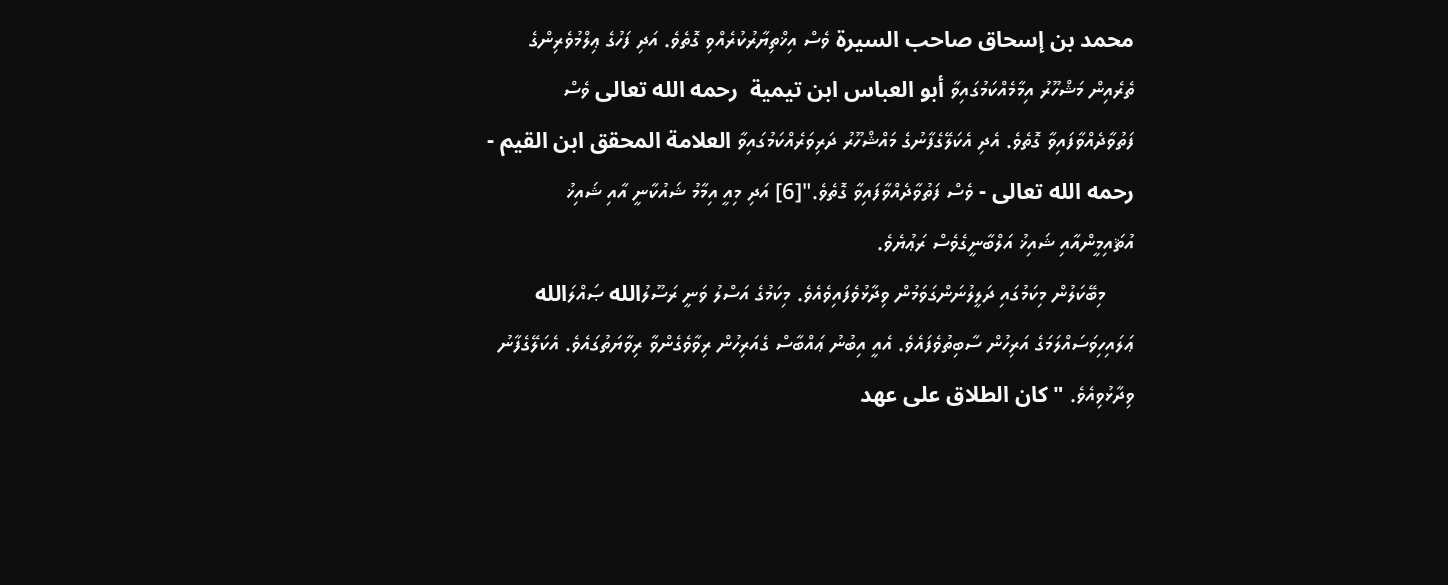محمد بن إسحاق صاحب السيرة ވެސް އިޚްތިޔާރުކުރެއްވި ގޮތެވެ. އަދި ފަހުގެ ޢިލްމުވެރިންގެ ތެރެއިން މަޝްހޫރު އިމާމެއްކަމުގައިވާ أبو العباس ابن تيمية  رحمه الله تعالى ވެސް ފަތުވާދެއްވާފައިވާ ގޮތެވެ. އެދި އެކަލޭގެފާނުގެ މައްޝްހޫރު ދަރިވަރެއްކަމުގައިވާ العلامة المحقق ابن القيم - رحمه الله تعالى - ވެސް ފަތުވާދެއްވާފައިވާ ގޮތެވެ."[6] އަދި މިއީ އިމާމު ޝައުކާނީ އާއި ޝައިޚު އުޘައިމީންއާއި ޝައިޚު އަލްބާނީގެވެސް ރަޢުޔެވެ.
     މިބޭކަލުން މިކަމުގައި ދަލީލުނަންގަވަމުން ވިދާޅުވެފައިވެއެވެ. މިކަމުގެ އަސްލު ވަނީ ރަސޫލުالله ޞައްލަالله ޢަލައިހިވަސައްލަމަގެ އަރިހުން ސާބިތުވެފައެވެ. އެއީ އިބުނު ޢައްބާސް ގެއަރިހުން ރިވާވެގެންވާ ރިވާޔަތުގައެވެ. އެކަލޭގެފާނު ވިދާޅުވިއެވެ. "كان الطلاق على عهد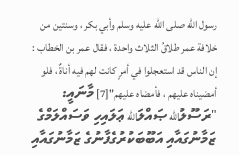رسول الله صلى الله عليه وسلم وأبي بكر ، وسنتين من خلافة عمر طلاقُ الثلاث واحدة ، فقال عمر بن الخطاب : إن الناس قد استعجلوا في أمرٍ كانت لهم فيه أناةٌ ، فلو أمضيناه عليهم ، فأمضاه عليهم"[7] މާނައީ: "ރަސޫލުالله ޞައްލަالله ޢަލައިހި ވަސައްލަމްގެ ޒަމާނުގައާއި އަބޫބަކުރުގެފާނުގެ ޒަމާނުގައާއި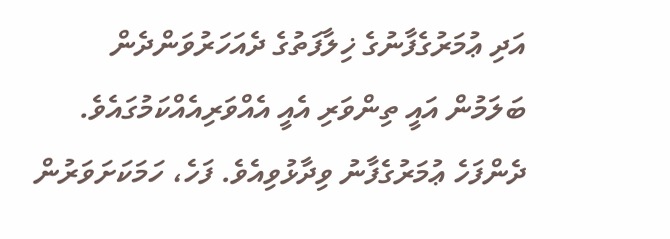އަދި ޢުމަރުގެފާނުގެ ޚިލާފަތުގެ ދެއަހަރުވަންދެން ބަލަމުން އައީ ތިންވަރި އެއީ އެއްވަރިއެއްކަމުގައެވެ. ދެންފަހެ ޢުމަރުގެފާނު ވިދާޅުވިއެވެ. ފަހެ، ހަމަކަށަވަރުން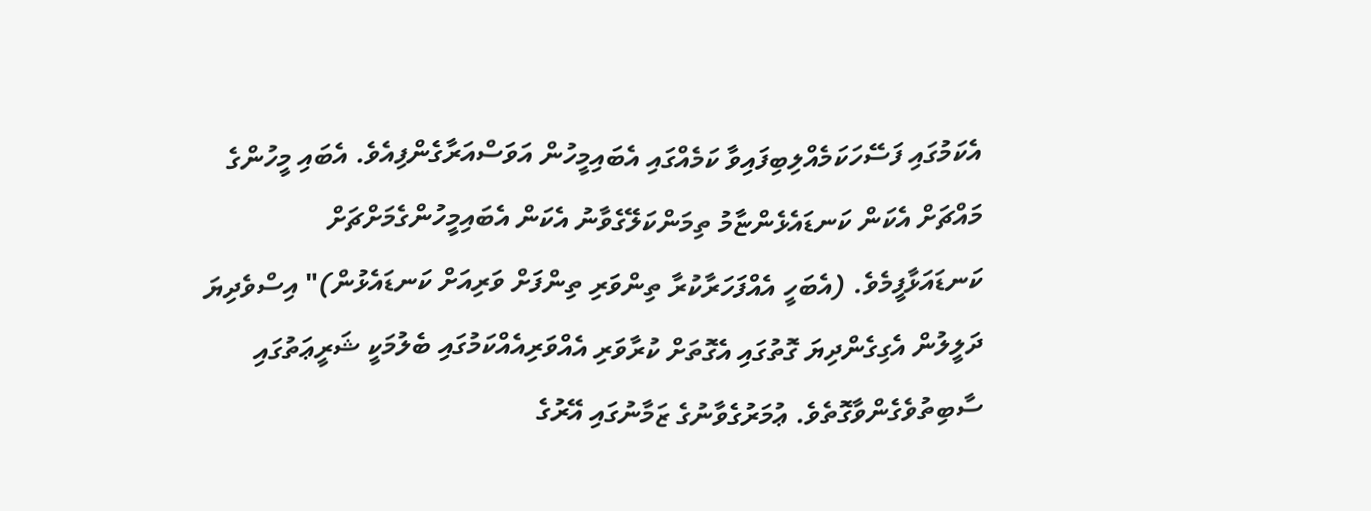އެކަމުގައި ފަސޭހަކަމެއްލިބިފައިވާ ކަމެއްގައި އެބައިމީހުން އަވަސްއަރާގެންފިއެވެ. އެބައި މީހުންގެ މައްޗަށް އެކަން ކަނޑައެޅެންޏާމު ތިމަންކަލޭގެވާނު އެކަން އެބައިމީހުންގެމަށްޗަށް ކަނޑައަޅާފީމެވެ. (އެބަހީ އެއްފަހަރާކުރާ ތިންވަރި ތިންފަށް ވަރިއަށް ކަނޑައެޅުން)" އިސްވެދިޔަ ދަލީލުން އެގިގެންދިޔަ ގޮތުގައި އެގޮތަށް ކުރާވަރި އެއްވަރިއެއްކަމުގައި ބެލުމަކީ ޝަރީޢަތުގައި ސާބިތުވެގެންވާގޮތެވެ. ޢުމަރުގެވާނުގެ ޒަމާނުގައި އޭރުގެ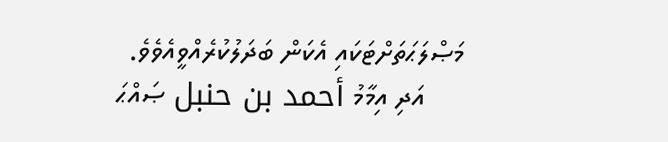މަޞްލަޙަތަށްޓަކައި އެކަން ބަދަލުކުރެއްވީއެވެވެ.
     އަދި އިމާމު أحمد بن حنبل ޞައްޙަ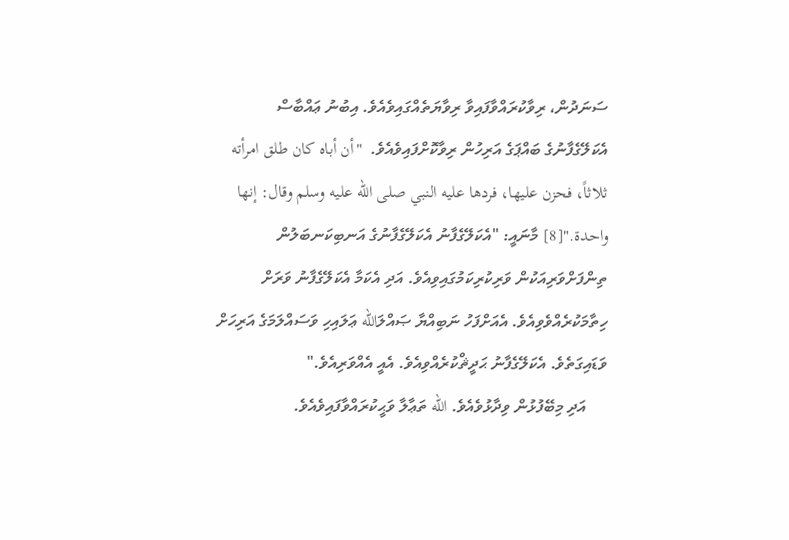ސަނަދުން، ރިވާކުރައްވާފައިވާ ރިވާޔަތެއްގައިވެއެވެ. އިބުނު ޢައްބާސް އެކަލޭގެފާނުގެ ބައްޕަގެ އަރިހުން ރިވާކޮށްފައިވެއެވެ.  "أن أباه كان طلق امرأته ثلاثاً، فحزن عليها، فردها عليه النبي صلى الله عليه وسلم وقال: إنها واحدة."[8] މާނައީ: "އެކަލޭގެފާނު އެކަލޭގެފާނުގެ އަނބިކަނބަލުން ތިންފަށްވަރިއަކުން ވަރިކުރިކަމުގައިވިއެވެ. އަދި އެކަމާ އެކަލޭގެފާނު ވަރަށް ހިތާމަކުރެއްވެވިއެވެ. އެއަށްފަހު ނަބިއްޔާ ޞައްލަالله ޢަލައިހި ވަސައްލަމަގެ އަރިހަށް ވަޑައިގަތެވެ. އެކަލޭގެފާނު ޙަދީޘްކުރެއްވިއެވެ. އެއީ އެއްވަރިއެވެ."
     އަދި މިބޭފުޅުން ވިދާޅުވެއެވެ. الله ތަޢާލާ ވަޙީކުރައްވާފައިވެއެވެ.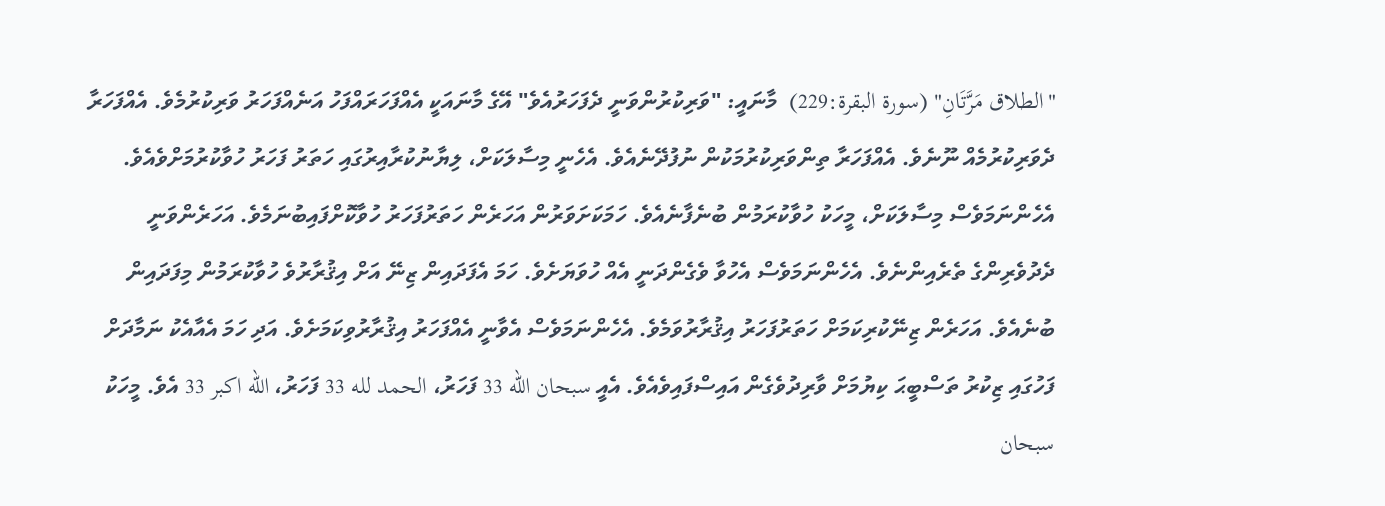"الطلاق مَرَّتَانِ" (سورة البقرة:229)  މާނައީ: "ވަރިކުރުންވަނީ ދެފަހަރުއެވެ" އޭގެ މާނައަކީ އެއްފަހަރައްފަހު އަނެއްފަހަރު ވަރިކުރުމެވެ. އެއްފަހަރާ ދެވަރިކުރުމެއް ނޫނެވެ. އެއްފަހަރާ ތިންވަރިކުރުމަކުން ނުފުދޭނެއެވެ. އެހެނީ މިސާލަކަށް، ލިޔާނުކުރާއިރުގައި ހަތަރު ފަހަރު ހުވާކުރުމަށްވެއެވެ. އެހެންނަމަވެސް މިސާލަކަށް، މީހަކު ހުވާކުރަމުން ބުނެފާނެއެވެ. ހަމަކަށަވަރުން އަހަރެން ހަތަރުފަހަރު ހުވާކޮށްފައިބުނަމެވެ. އަހަރެންވަނީ ދެދުވެރިންގެ ތެރެއިންނެވެ. އެހެންނަމަވެސް އެހުވާ ވެގެންދަނީ އެއް ހުވަޔަށެވެ. ހަމަ އެފަދައިން ޒިނޭ އަށް އިޤުރާރުވެ ހުވާކުރަމުން މިފަދައިން ބުނެއެވެ. އަހަރެން ޒިނޭކުރިކަމަށް ހަތަރުފަހަރު އިޤުރާރުވަމެވެ. އެހެންނަމަވެސް އެވާނީ އެއްފަހަރު އިޤުރާރުވިކަމަށެވެ. އަދި ހަމަ އެއާއެކު ނަމާދަށް ފަހުގައި ޒިކުރު ތަސްބީޙަ ކިޔުމަށް ވާރިދުވެގެން އައިސްފައިވެއެވެ. އެއީ سبحان الله 33 ފަހަރު، الحمد لله 33 ފަހަރު، الله اكبر 33 އެވެ. މީހަކު سبحان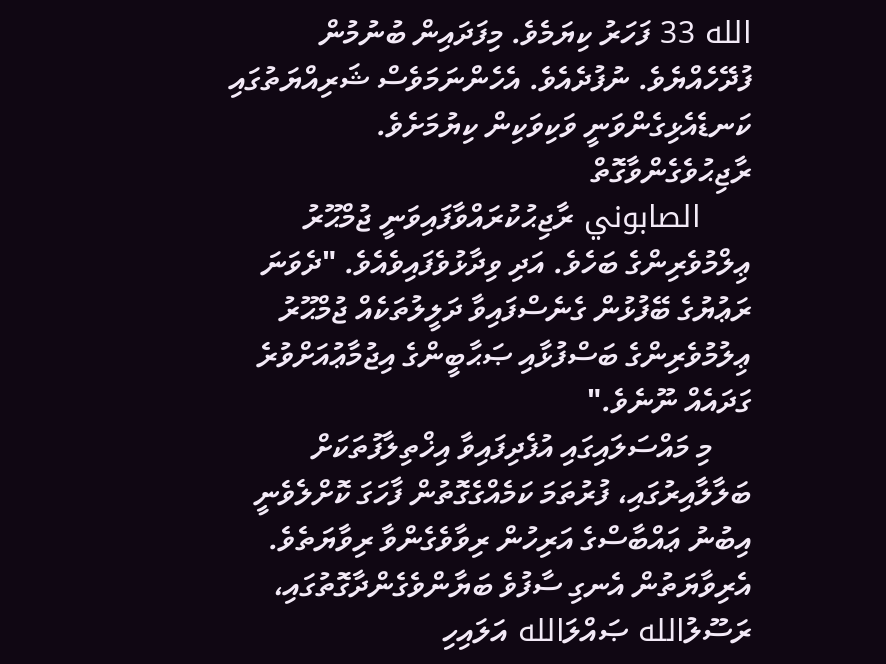الله 33 ފަހަރު ކިޔަމެވެ. މިފަދައިން ބުނުމުން ފުދޭހެއްޔެވެ. ނުފުދެއެވެ. އެހެންނަމަވެސް ޝަރިއްޔަތުގައި ކަނޑެއެޅިގެންވަނީ ވަކިވަކިން ކިޔުމަށެވެ.
ރާޖިޙުވެގެންވާގޮތް
     الصابوني ރާޖިޙުކުރައްވާފައިވަނީ ޖުމްޙޫރު ޢިލްމުވެރިންގެ ބަހެވެ. އަދި ވިދާޅުވެފައިވެއެވެ. "ދެވަނަ ރަޢުޔުގެ ބޭފުޅުން ގެނެސްފައިވާ ދަލީލުތަކެއް ޖުމްޙޫރު ޢިލުމުވެރިންގެ ބަސްފުޅާއި ޞަޙާބީންގެ އިޖުމާޢުއަށްވުރެ ގަދައެއް ނޫނެވެ."
     މި މައްސަލައިގައި އުފެދިފައިވާ އިޚްތިލާފުތަކަށް ބަލާލާއިރުގައި، ފުރުތަމަ ކަމެއްގެގޮތުން ފާހަގަ ކޮށްލެވެނީ އިބުނު ޢައްބާސްގެ އަރިހުން ރިވާވެގެންވާ ރިވާޔަތެވެ. އެރިވާޔަތުން އެނގި ސާފުވެ ބަޔާންވެގެންދާގޮތުގައި، ރަސޫލުالله ޞައްލަالله އަލައިހި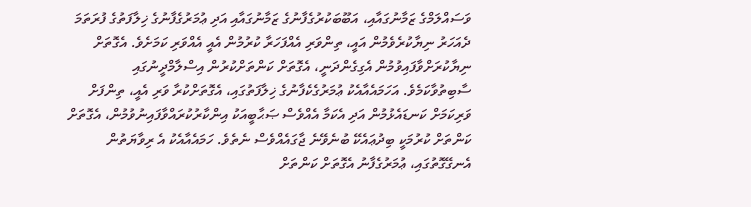ވަސައްލަމްގެ ޒަމާނުގައާއި، އަބޫބަކުރުގެފާނުގެ ޒަމާނުގައާއި އަދި ޢުމަރުގެފާނުގެ ޚިލާފަތުގެ ފުރަތަމަ ދެއަހަރު ނިޔާކުރެވެމުން އައީ، ތިންވަރި އެއްފަހަރާ ކުރުމުން އެއީ އެއްވަރި ކަމަށެވެ. އެގޮތަށް ނިޔާކުރަށްވާފައިވުމުން އެގިގެންދަނީ، އެގޮތަށް ކަންތަށްކުރުން އިސްލާމްދީނުގައި ސާބިތުވާކަމެވެ. އަހަމައެއާއެކު ޢުމަރުގެކެފާނުގެ ޚިލާފަތުގައި، އެގޮތަށްކުރާ ވަރި އެއީ، ތިންފަށް ވަރިކަމަށް ކަނޑައެޅުމުން އަދި އެކަމާ އެއްވެސް ޞަޙާބީއަކު އިންކާރުކުރައްވާފައިނުވުމުން، އެގޮތަށް ކަންތަށް ކުރުމަކީ ބިދުޢައެކޭ ބުނެވޭނެ ޖާގައެއްވެސް ނެތެވެ. ހަމައެއާއެކު އެ ރިވާޔަތުން އެނގޭގޮތުގައި، ޢުމަރުގެފާނު އެގޮތަށް ކަންތަށް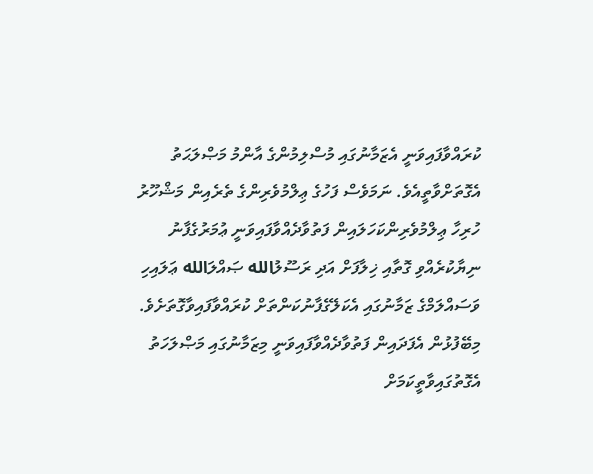ކުރައްވާފައިވަނީ އެޒަމާނުގައި މުސްލިމުންގެ އާންމު މަޞްލަޙަތު އެގޮތަށްވާތީއެވެ. ނަމަވެސް ފަހުގެ ޢިލްމުވެރިންގެ ތެރެއިން މަޝްހޫރު ހުރިހާ ޢިލްމުވެރިންކަހަލައިން ފަތުވާދެއްވާފައިވަނީ ޢުމަރުގެފާނު ނިޔާކުރެއްވި ގޮތާއި ޚިލާފަށް އަދި ރަސޫލުالله ޞައްލަالله ޢަލައިހި ވަސައްލަމްގެ ޒަމާނުގައި އެކަލޭގެފާނުކަންތަށް ކުރައްވާފައިވާގޮތަށެވެ. މިބޭފުޅުން އެފަދައިން ފަތުވާދެއްވާފައިވަނީ މިޒަމާނުގައި މަޞްލަހަތު އެގޮތުގައިވާތީކަމަށް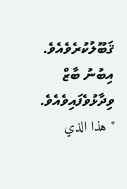ޤަބޫލުކުރެވެއެވެ. އިބުނު ބާޒް ވިދާޅުވެފައިވެއެވެ. "هذا الذي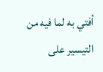أفتي به لما فيه من التيسير على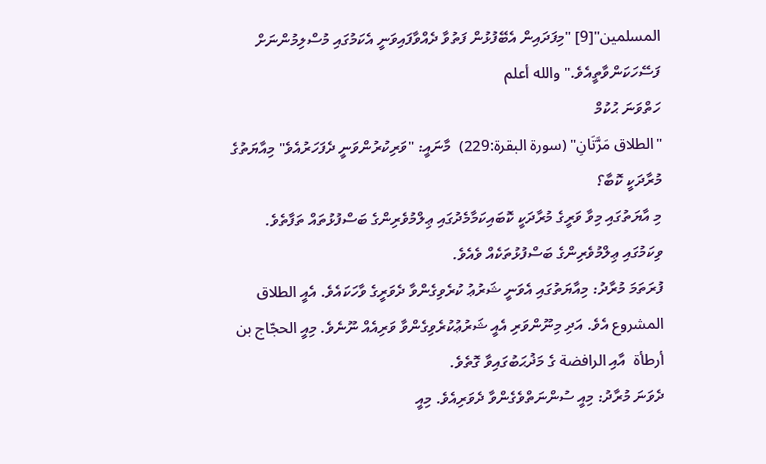المسلمين"[9] "މިފަދައިން އެބޭފުޅުން ފަތުވާ ދެއްވާފައިވަނީ އެކަމުގައި މުސްލިމުންނަށް ފަސޭހަކަންވާތީއެވެ." والله أعلم
ހަތްވަނަ ޙުކުމް
"الطلاق مَرَّتَانِ" (سورة البقرة:229)  މާނައީ: "ވަރިކުރުންވަނީ ދެފަހަރުއެވެ" މިއާޔަތުގެ މުރާދަކީ ކޮބާ؟
މި އާޔަތުގައި މިވާ ވަރީގެ މުރާދަކީ ކޮބައިކަމާމެދުގައި ޢިލްމުވެރިންގެ ބަސްފުޅުތައް ތަފާތެވެ. ވިކަމުގައި ޢިލްމުވެރިންގެ ބަސްފުޅުތަކެއް ވެއެވެ.
ފުރަތަމަ މުރާދު: މިއާޔަތުގައި އެވަނީ ޝަރުޢު ކުރެވިގެންވާ ދެވަރީގެ ވާހަކައެވެ. އެއީ الطلاق المشروع އެވެ. އަދި މިނޫންވަރި އެއީ ޝަރުޢުކުރެވިގެންވާ ވަރިއެއް ނޫނެވެ. މިއީ الحجّاج بن أرطأة  އާއި الرافضة ގެ މަޛުޙަބުގައިވާ ގޮތެވެ.
ދެވަނަ މުރާދު: މިއީ ސުންނަތްވެގެންވާ ދެވަރިއެވެ. މިއީ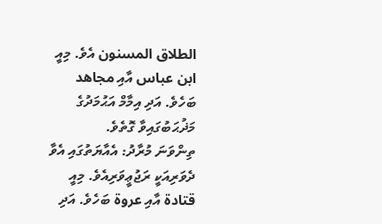الطلاق المسنون އެވެ. މިއީ ابن عباس އާއި مجاهد ބަހެވެ. އަދި އިމާމް އަޙުމަދުގެ މަޛުޙަބުގައިވާ ގޮތެވެ.
ތިންވަނަ މުރާދު: އެއާޔަތުގައި އެވާ ދެވަރިއަކީ ރަޖުޢީވަރިއެވެ. މިއީ قتادة އާއި عروة ބަހެވެ. އަދި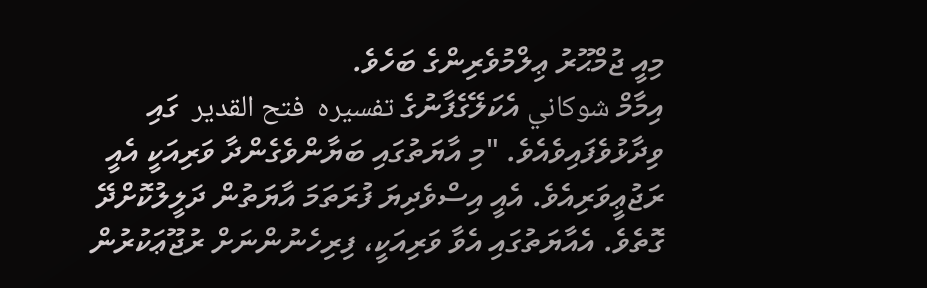މިއީ ޖުމްޙޫރު ޢިލްމުވެރިންގެ ބަހެވެ.
އިމާމް شوكاني އެކަލޭގެފާނުގެ تفسيره  فتح القدير  ގައި ވިދާޅުވެފައިވެއެވެ. "މި އާޔަތުގައި ބަޔާންވެގެންދާ ވަރިއަކީ އެއީ ރަޖުޢީވަރިއެވެ. އެއީ އިސްވެދިޔަ ފުރަތަމަ އާޔަތުން ދަލީލުކޮށްދޭ ގޮތެވެ. އެއާޔަތުގައި އެވާ ވަރިއަކީ، ފިރިހެނުންނަށް ރުޖޫޢަކުރުން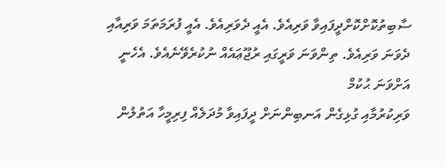ސާބިތުކޮށްކޮށްދީފައިވާ ވަރިއެވެ. އެއީ ދެވަރިއެވެ. އެއީ ފުރަމަތަމަ ވަރިއާއި ދެވަނަ ވަރިއެވެ. ތިންވަނަ ވަރީގައި ރުޖޫޢައެއް ނުކުރެވޭނެއެވެ. އެހެނީ
އަށްވަނަ ޙުކުމް
ވަރިކުރުމާއި ގުޅިގެން އަނބިންނަށް ދީފައިވާ މުދަލެއް ފިރިމީހާ އަތުލުން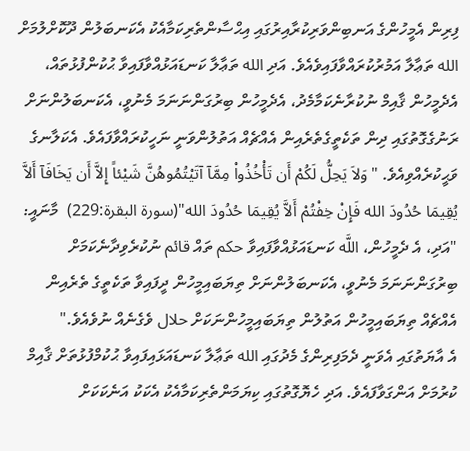ފިރިން އެމީހުންގެ އަނބިންވަރިކުރާއިރުގައި އިޙްސާންތެރިކަމާއެކު އެކަނބަލުން ދޫކޮށްލުމަށް الله ތަޢާލާ އަމުރުކުރައްވާފައިވެއެވެ. އަދި الله ތަޢާލާ ކަނޑައަޅުއްވާފައިވާ ޙުކުންފުޅުތައް، އެދެމީހުން ޤާއިމް ނުކުރާނެކަމާމެދު، އެދެމީހުން ބިރުގަންނަނަމަ މެނުވީ، އެކަނބަލުންނަށް ރަނުގެގޮތުގައި ދިން ތަކެތީގެތެރެއިން އެއްޗެއް އަތުލުންވަނީ ނަހީކުރައްވާފައެވެ. އެކަލާނގެ ވަޙީކުރެއްވިއެވެ. "وَلاَ يَحِلُّ لَكُمْ أَن تَأْخُذُواْ مِمَّآ آتَيْتُمُوهُنَّ شَيْئاً إِلاَّ أَن يَخَافَآ أَلاَّ يُقِيمَا حُدُودَ الله فَإِنْ خِفْتُمْ أَلاَّ يُقِيمَا حُدُودَ الله"(سورة البقرة:229)  މާނައީ: "އަދި، އެ ދެމީހުން، اللَّه ކަނޑައަޅުއްވާފައިވާ حكم ތައް قائم ނުކުރެވިދާނެކަމަށް ބިރުގަންނަނަމަ މެނުވީ، އެކަނބަލުންނަށް ތިޔަބައިމީހުން ދީފައިވާ ތަކެތީގެ ތެރެއިން އެއްޗެއް ތިޔަބައިމީހުން އަތުލުން ތިޔަބައިމީހުންނަކަށް حلال ވެގެނެއް ނުވެއެވެ."
އެ އާޔަތުގައި އެވަނީ ދެމަފިރިންގެ މެދުގައި الله ތަޢާލާ ކަނޑައަޅައިފައިވާ ޙުކުމްފުޅުތަށް ޤާއިމް ކުރުމަށް އަންގަވާފައެވެ. އަދި ހެޔޮގޮތުގައި ކިޔަމަންތެރިކަމާއެކު އެކަކު އަނެކަކަށް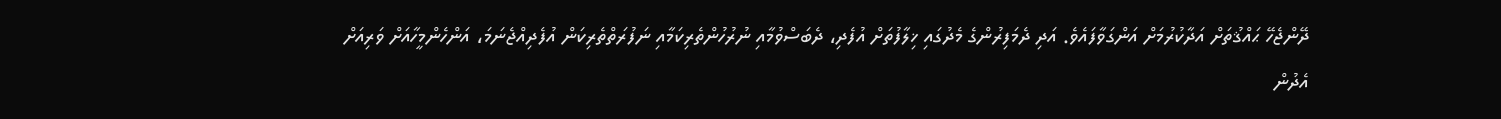ދޭންޖެހޭ ޙައްޤުތަށް އަދާކުރުމަށް އަންގަވާފައެވެ. އަދި ދެމަފިރުންގެ މެދުގައި ޚިލާފުތަށް އުފެދި، ދެބަސްވުމާއި ނުރުހުންތެރިކަމާއި ނަފުރަތްތެރިކަން އުފެދިއްޖެނަމަ، އަންހެންމީހާއަށް ވަރިއަށް އެދުން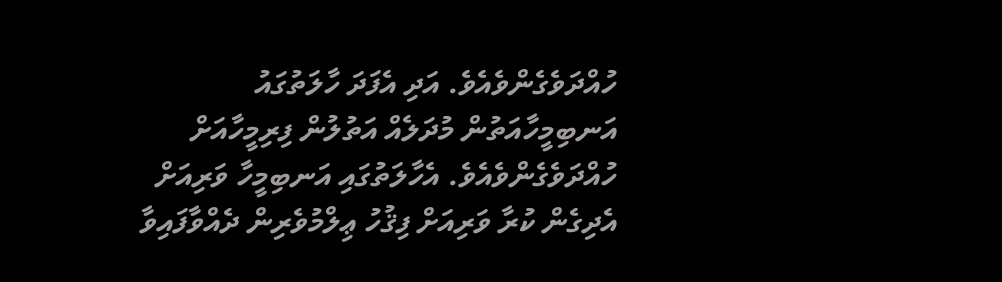ހުއްދަވެގެންވެއެވެ. އަދި އެފަދަ ހާލަތުގައު އަނބިމީހާއަތުން މުދަލެއް އަތުލުން ފިރިމީހާއަށް ހުއްދަވެގެންވެއެވެ. އެހާލަތުގައި އަނބިމީހާ ވަރިއަށް އެދިގެން ކުރާ ވަރިއަށް ފިޤުހު ޢިލްމުވެރިން ދެއްވާފައިވާ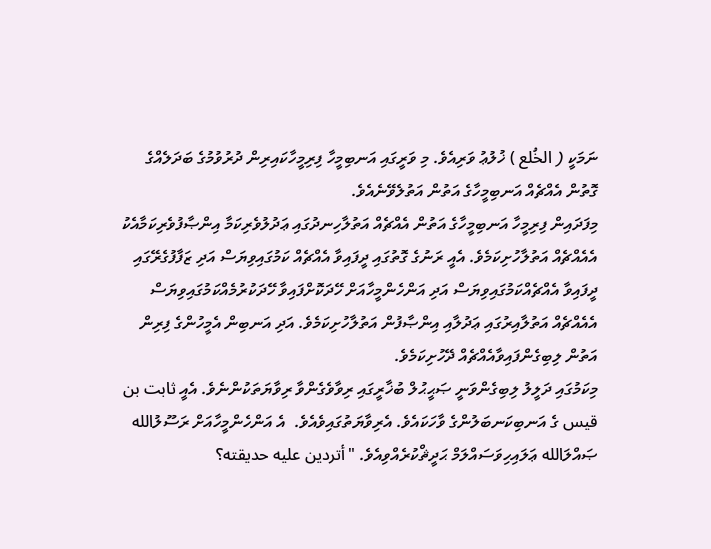ނަމަކީ ( الخُلع ) ޚުލުޢު ވަރިއެވެ. މި ވަރީގައި އަނބިމީހާ ފިރިމީހާކައިރިން ދުރުވުމުގެ ބަދަލެއްގެ ގޮތުން އެއްޗެއް އަނބިމީހާގެ އަތުން އަތުލެވޭނެއެވެ.
މިފަދައިން ފިރިމީހާ އަނބިމީހާގެ އަތުން އެއްޗެއް އަތުލާހިނދުގައި ޢަދުލުވެރިކަމާ އިންޞާފުވެރިކަމާއެކު އެއެއްޗެއް އަތުލާހުށިކަމެވެ. އެއީ ރަނުގެ ގޮތުގައި ދީފައިވާ އެއްޗެއް ކަމުގައިވިޔަސް އަދި ޒަފާފުގެރޭގައި ދީފައިވާ އެއްޗެއްކަމުގައިވިޔަސް އަދި އަންހެންމީހާއަށް ހޭދަކޮށްފައިވާ ހޭދަކުރުމެއްކަމުގައިވިޔަސް އެއެއްޗެއް އަތުލާއިރުގައި ޢަދުލާއި އިންޞާފުން އަތުލާހުށިކަމެވެ. އަދި އަނބިން އެމީހުންގެ ފިރިން އަތުން ލިބިގެންފައިވާއެއްޗެއް ދޭހުށިކަމެވެ.
މިކަމުގައި ދަލީލު ލިބިގެންވަނީ ޞަޙީޙުލް ބުޚާރީގައި ރިވާވެގެންވާ ރިވާޔަތަކުންނެވެ. އެއީ ثابت بن قيس ގެ އަނބިކަނބަލުންގެ ވާހަކައެވެ. އެރިވާޔަތުގައިވެއެވެ.  އެ އަންހެންމީހާއަށް ރަސޫލުالله ޞައްލަالله ޢަލައިހިވަސައްލަމް ޙަދީޘްކުރެއްވިއެވެ. "أتردين عليه حديقته؟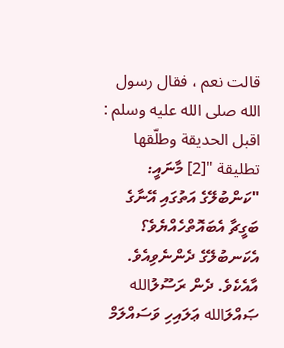قالت نعم ، فقال رسول الله صلى الله عليه وسلم : اقبل الحديقة وطلّقها تطليقة "[2] މާނައީ: "ކަންބުލޭގެ އަތުގައި އޭނާގެ ބަގީޗާ އެބައޮތްހެއްޔެވެ؟ އެކަނބުލޭގެ ދެންނެވިއެވެ. އާއެކެވެ. ދެން ރަސޫލުالله ޞައްލަالله ޢަލައިހި ވަސައްލަމް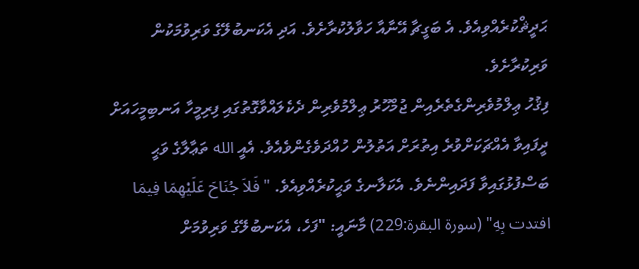ޙަދީޘްކުރެއްވިއެވެ. އެ ބަގީޗާ އޭނާއާ ހަވާލުކުރާށެވެ. އަދި އެކަނބުލޭގެ ވަރިވުމަކުން ވަރިކުރާށެވެ.
ފިޤުހު ޢިލްމުވެރިންގެތެރެއިން ޖުމްހޫރު ޢިލްމުވެރިން ދެކެލައްވާގޮތުގައި ފިރިމީހާ އަނބިމީހައަށް ދީފައިވާ އެއްޗަކަށްވުރެ އިތުރަށް އަތުލުން ހުއްދަވެގެންވެއެވެ. އެއީ الله ތަޢާލާގެ ވަޙީ ބަސްފުޅުގައިވާ ފަދައިންނެވެ. އެކަލާނގެ ވަޙީކުރެއްވިއެވެ. "فَلاَ جُنَاحَ عَلَيْهِمَا فِيمَا افتدت بِهِ" (سورة البقرة:229) މާނައީ: "ފަހެ، އެކަނބުލޭގެ ވަރިވުމަށް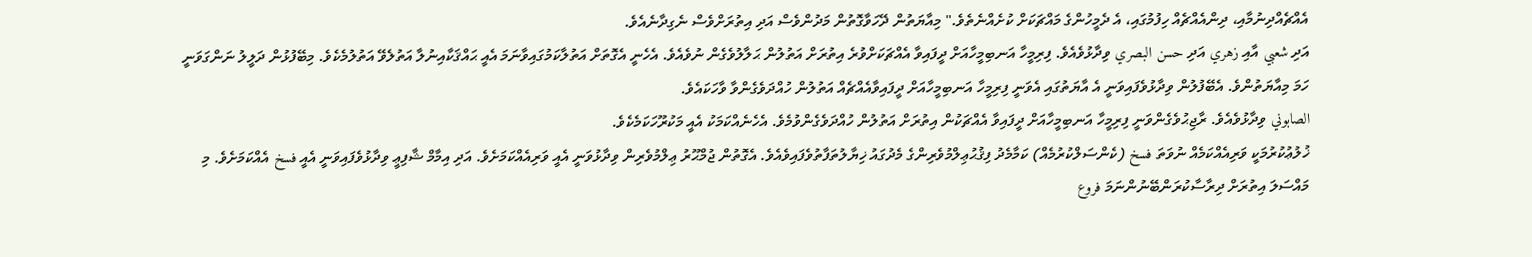އެއްޗެއްދިނުމާއި، ދިންއެއްޗެއް ހިފުމުގައި، އެ ދެމީހުންގެ މައްޗަކަށް ކުށެއްނެތެވެ." މިއާޔަތުން ދޭހަވާގޮތުން މަދުންވެސް އަދި އިތުރަށްވެސް ނެގިދާނެއެވެ.
އަދި شعبي އާއި زهري އަދި حسن البصري ވިދާޅުވެއެވެ. ފިރިމީހާ އަނބިމީހާއަށް ދީފައިވާ އެއްޗަކަށްވުރެ އިތުރަށް އަތުލުން ޙަލާލުވެގެން ނުވެއެވެ. އެހެނީ އެގޮތަށް އަތުލާކަމުގައިވާނަމަ އެއީ ޙައްޤަކާއިނުލާ އަތުލެވޭ އަތުލުމެކެވެ. މިބޭފުޅުން ދަލީލު ނަންގަވަނީ ހަމަ މިއާޔަތުންވެ. އެބޭފުލުން ވިދާޅުވެފައިވަނީ އެ އާޔަތުގައި އެވަނީ ފިރިމީހާ އަނބިމީހާއަށް ދީފައިވާއެއްޗެއް އަތުލުން ހުއްދަވެގެންވާ ވާހަކައެވެ.
الصابوني ވިދާޅުވެއެވެ. ރާޖިޙުވެގެންވަނީ ފިރިމީހާ އަނބިމީހާއަށް ދީފައިވާ އެއްޗަކުން އިތުރަށް އަތުލުން ހުއްދަވެގެންވުމެވެ. އެހެނެއްކަމަކު އެއީ މަކުރޫހަކަމެކެވެ.
ޚުލުޢުކުރުމަކީ ވަރިއެއްކަމެއް ނުވަތަ فسخ (ކެންސަލްކުރުމެއް) ކަމާމެދު ފިޤުޙުޢިލްމުވެރިންގެ މެދުގައު ޚިޔާލުތަފާތުވެފައިވެއެވެ. އެގޮތުން ޖުމްޙޫރު ޢިލްމުވެރިން ވިދާޅުވަނީ އެއީ ވަރިއެއްކަމަށެވެ. އަދި އިމާމް ޝާފިޢީ ވިދާޅުވެފައިވަނީ އެއީ فسخ އެއްކަމަށެވެ. މި މައްސަލަ އިތުރަށް ދިރާސާކުރަންބޭނުންނަމަ فروع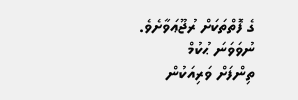ގެ ފޮތްތަކަށް ރުޖޫޢަވާށެވެ.
ނުވަވަނަ ޙުކުމް
ތިންފަށް ވަރިއަކުން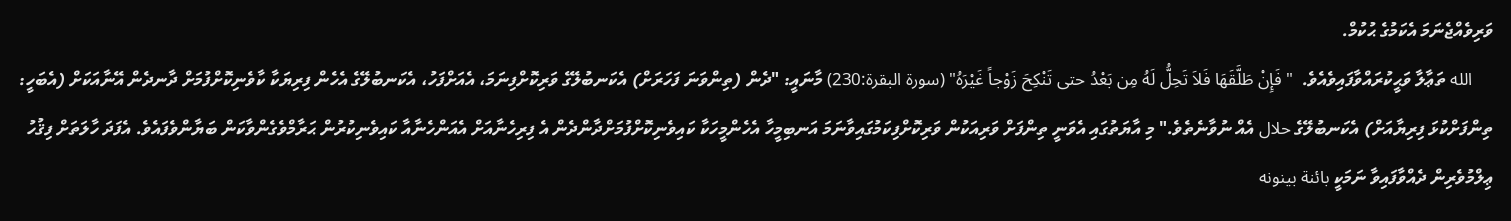ވަރިވެއްޖެނަމަ އެކަމުގެ ޙުކުމް.
     الله ތަޢާލާ ވަޙީކުރައްވާފައިވެއެވެ.  "فَإِنْ طَلَّقَهَا فَلاَ تَحِلُّ لَهُ مِن بَعْدُ حتى تَنْكِحَ زَوْجاً غَيْرَهُ" (سورة البقرة:230) މާނައީ: "ދެން (ތިންވަނަ ފަހަރަށް) އެކަނބުލޭގެ ވަރިކޮށްފިނަމަ، އެއަށްފަހު، އެކަނބުލޭގެ އެހެން ފިރިޔަކާ ކާވެނިކޮށްފުމަށް ދާނދެން އޭނާއަކަށް (އެބަހީ: ތިންފަށްކުޅަ ފިރިޔާއަށް) އެކަނބުލޭގެ حلال އެއް ނުވާނެތެވެ." މި އާޔަތުގައި އެވަނީ ތިންފަށް ވަރިއަކުން ވަރިކޮށްފިކަމުގައިވާނަމަ އަނބިމީހާ އެހެންމީހަކާ ކައިވެނިކޮށްފުމަށްދާންދެން އެ ފިރިހެނާއަށް އެއަންހެނާއާ ކައިވެނިކުރުން ޙަރާމްވެގެންވާކަން ބަޔާންވެފައެވެ. އެފަދަ ހާލަތަށް ފިޤުހު ޢިލްމުވެރިން ދެއްވާފައިވާ ނަމަކީ بائنة بينونه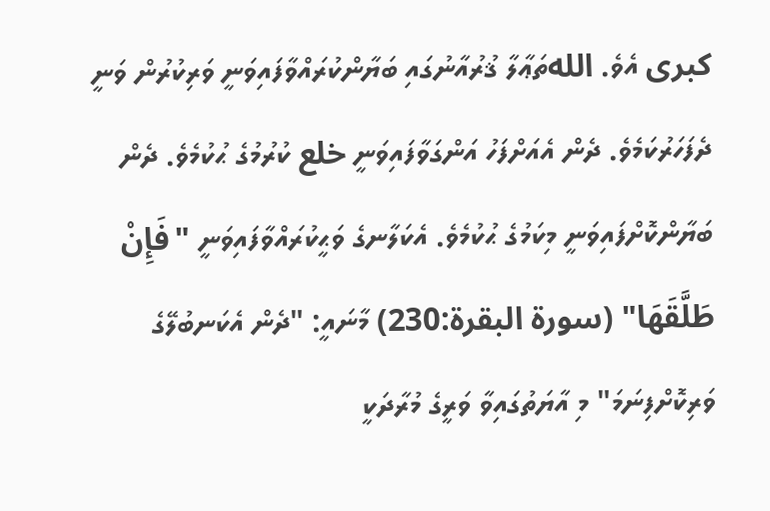كبرى އެވެ. اللهތަޢާލާ ޤުރުއާނުގައި ބަޔާންކުރައްވާފައިވަނީ ވަރިކުރުން ވަނީ ދެފަހަރުކަމެވެ. ދެން އެއަށްފަހު އަންގަވާފައިވަނީ خلع ކުރުމުގެ ޙުކުމެވެ. ދެން ބަޔާންކޮށްފައިވަނީ މިކަމުގެ ޙުކުމެވެ. އެކަލާނގެ ވަޙީކުރައްވާފައިވަނީ "فَإِنْ طَلَّقَهَا" (سورة البقرة:230) މާނައީ: "ދެން އެކަނބުލޭގެ ވަރިކޮށްފިނަމަ" މި އާޔަތުގައިވާ ވަރީގެ މުރާދަކީ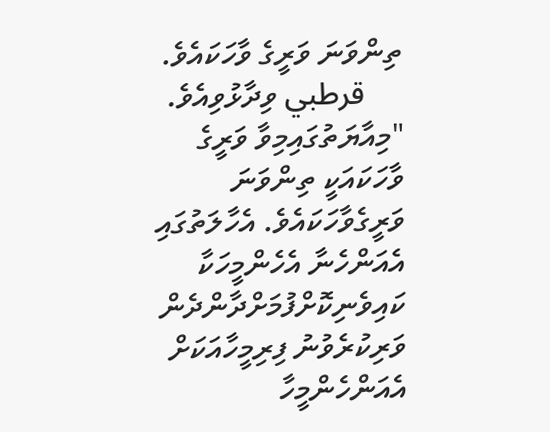ތިންވަނަ ވަރީގެ ވާހަކައެވެ.
     قرطبي ވިދާޅުވިއެވެ. "މިއާޔަތުގައިމިވާ ވަރީގެ ވާހަކައަކީ ތިންވަނަ ވަރީގެވާހަކައެވެ. އެހާލަތުގައި އެއަންހެނާ އެހެންމީހަކާ ކައިވެނިކޮށްފުމަށްދާންދެން ވަރިކުރެވުނު ފިރިމީހާއަކަށް އެއަންހެންމީހާ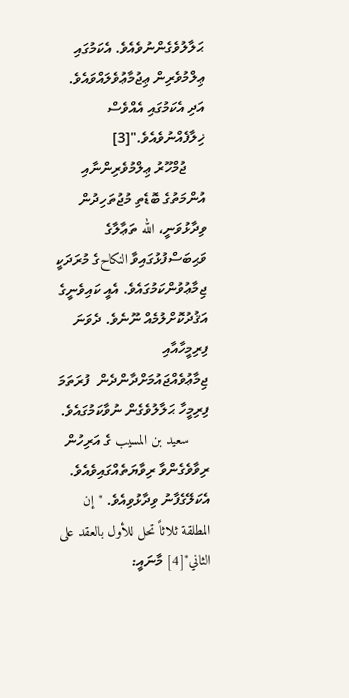ޙަލާލުވެގެންނުވެއެވެ. އެކަމުގައި ޢިލްމުވެރިން ޢިޖުމާޢުވެލައްވައެވެ. އަދި އެކަމުގައި އެއްވެސް ޚިލާފެއްނުވެއެވެ."[3]
     ޖުމްހޫރު ޢިލްމުވެރިންނާއި އުންމަތުގެ ބޮޑެތި މުޖުތަހިދުން ވިދާޅުވަނީ، الله ތަޢާލާގެ ވަޙިބަސްފުޅުގައިވާ النكاحގެ މުރަދަކީ ޖިމާޢުވުންކަމުގައެވެ. އެއީ ކައިވެނީގެ އަޤުދުކޮށްލުމެއް ނޫނެވެ. ދެވަނަ ފިރިމީހާއާއި ޖިމާޢުވެއްޖައުމަށްދާންދެން  ފުރަތަމަ ފިރިމީހާ ޙަލާލުވެގެން ނުވާކަމުގައެވެ.
     سعيد بن المسيب ގެ އަރިހުން ރިވާވެގެންވާ ރިވާޔަތެއްގައިވެއެވެ. އެކަލޭގެފާނު ވިދާޅުވިއެވެ. "إن المطلقة ثلاثاً تحل للأول بالعقد على الثاني"[4] މާނައީ: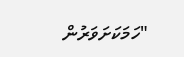"ހަމަކަށަވަރުން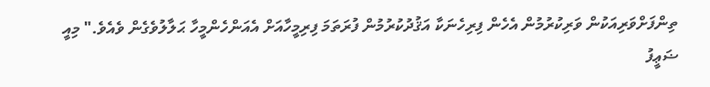ތިންފަށްވަރިއަކުން ވަރިކުރުމުން އެހެން ފިރިހެނަކާ އަޤުދުކުރުމުން ފުރަތަމަ ފިރިމީހާއަށް އެއަންހެންމީހާ ޙަލާލުވެގެން ވެއެވެ." މިއީ ޟަޢީފު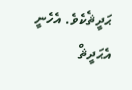ޙަދީޘެކެވެ. އެހެނީ އެޙަދީޘް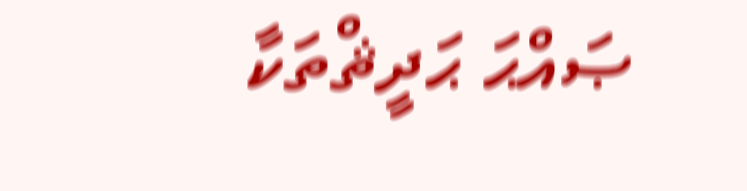ޞައްޙަ ޙަދީޘްތަކާ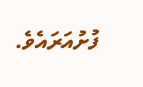ފުށުއަރައެވެ.